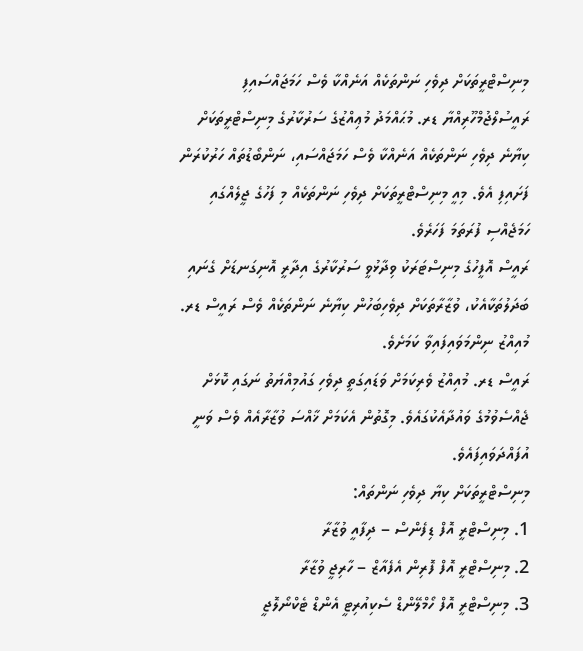މިނިސްޓްރީތަކަށް ދިވެހި ނަންތަކެއް އަނެއްކާ ވެސް ހަމަޖައްސައިފި
ރައީސުލްޖުމްހޫރިއްޔާ ޑރ. މުޙައްމަދު މުޢިއްޒުގެ ސަރުކާރުގެ މިނިސްޓްރީތަކަށް ކިޔާނެ ދިވެހި ނަންތަކެއް އަނެއްކާ ވެސް ހަމަޖައްސައި، ނަންބޯޑުތައް ހަރުކުރަން ފަށައިފި އެވެ. މިއީ މިނިސްޓްރީތަކަށް ދިވެހި ނަންތަކެއް މި ފަހުގެ ޖީލެއްގައި ހަމަޖެއްސި ފުރަތަމަ ފަހަރެވެ.
ރައީސް އޮފީހުގެ މިނިސްޓަރަކު ވިދާޅުވީ ސަރުކާރުގެ އިދާރީ އޮނިގަނޑަށް ގެނައި ބަދަލުތަކާއެކު، ވުޒާރާތަކަށް ދިވެހިބަހުން ކިޔާނެ ނަންތަކެއް ވެސް ރައީސް ޑރ. މުއިއްޒު ނިންމަވައިފައިވާ ކަމަށެވެ.
ރައީސް ޑރ. މުއިއްޒު ވެރިކަމަށް ވަޑައިގަތީ ދިވެހި ގައުމިއްޔަތު ނަގައި ކޮޅަށް ޖެއްސެވުމުގެ ވައުދާއެކުގައެވެ. މިގޮތުން އެކަމަށް ޚާއްސަ ވުޒާރާއެއް ވެސް ވަނީ އުފައްދަވައިފައެވެ.
މިނިސްޓްރީތަކަށް ކިޔާ ދިވެހި ނަންތައް:
1. މިނިސްޓްރީ އޮފް ޑިފެންސް – ދިފާއީ ވުޒާރާ
2. މިނިސްޓްރީ އޮފް ފޮރިން އެފެއާޒް – ހާރިޖީ ވުޒާރާ
3. މިނިސްޓްރީ އޮފް ހޯމްލޭންޑް ސެކިއުރިޓީ އެންޑް ޓެކްނޯލޮޖީ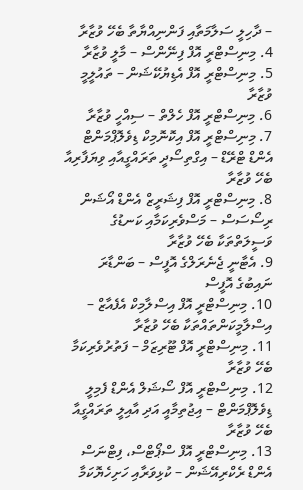– ދާހިލީ ސަލާމަތާއި ފަންނިއްޔާތާ ބެހޭ ވުޒާރާ
4. މިނިސްޓްރީ އޮފް ފިނޭންސް – މާލީ ވުޒާރާ
5. މިނިސްޓްރީ އޮފް އެޑިޔުކޭޝަން – ތައުލީމީ ވުޒާރާ
6. މިނިސްޓްރީ އޮފް ހެލްތް – ސިއްހީ ވުޒާރާ
7. މިނިސްޓްރީ އޮފް އިކޮނޮމިކް ޑިވެލޮޕްމަންޓް އެންޑް ޓްރޭޑް – އިގްތިސޯދީ ތަރައްގީއާއި ވިޔަފާރިއާ ބެހޭ ވުޒާރާ
8. މިނިސްޓްރީ އޮފް ފިޝަރީޒް އެންޑް އޯޝަން ރިސޯސަސް – މަސްވެރިކަމާއި ކަނޑުގެ ވަސީލަތްތަކާ ބެހޭ ވުޒާރާ
9. އެޓާނީ ޖެނެރަލްގެ އޮފީސް – ބަންޑާރަ ނައިބުގެ އޮފީސް
10. މިނިސްޓްރީ އޮފް އިސްލާމިކް އެފެއާޒް – އިސްލާމީކަންތައްތަކާ ބެހޭ ވުޒާރާ
11. މިނިސްޓްރީ އޮފް ޓޫރިޒަމް – ފަތުރުވެރިކަމާ ބެހޭ ވުޒާރާ
12. މިނިސްޓްރީ އޮފް ސޯޝަލް އެންޑް ފެމިލީ ޑިވެލޮޕްމަންޓް – އިޖުތިމާއީ އަދި އާއިލީ ތަރައްގީއާ ބެހޭ ވުޒާރާ
13. މިނިސްޓްރީ އޮފް ސްޕޯޓްސް، ފިޓްނަސް އެންޑް ރެކްރިއޭޝަން – ކުޅިވަރާއި ހަށިހެޔޮކަމާ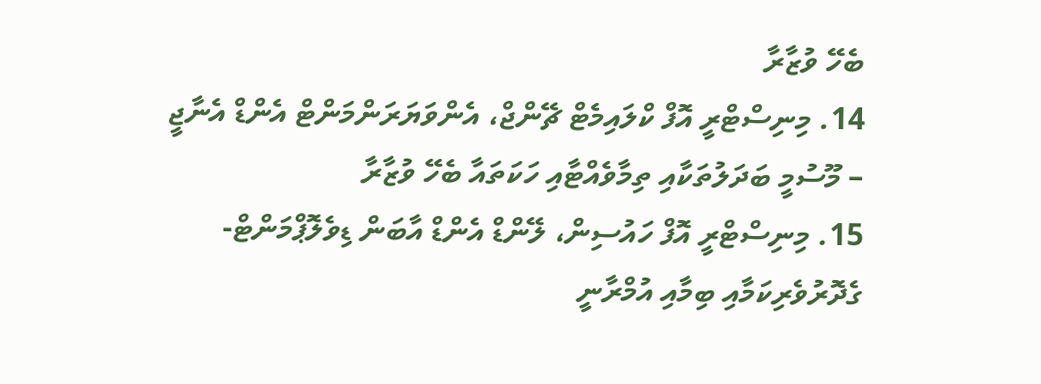ބެހޭ ވުޒާރާ
14. މިނިސްޓްރީ އޮފް ކްލައިމެޓް ޗޭންޖް، އެންވަޔަރަންމަންޓް އެންޑް އެނާޖީ – މޫސުމީ ބަދަލުތަކާއި ތިމާވެއްޓާއި ހަކަތައާ ބެހޭ ވުޒާރާ
15. މިނިސްޓްރީ އޮފް ހައުސިން، ލޭންޑް އެންޑް އާބަން ޑިވެލޮޕްމަންޓް- ގެދޮރުވެރިކަމާއި ބިމާއި އުމްރާނީ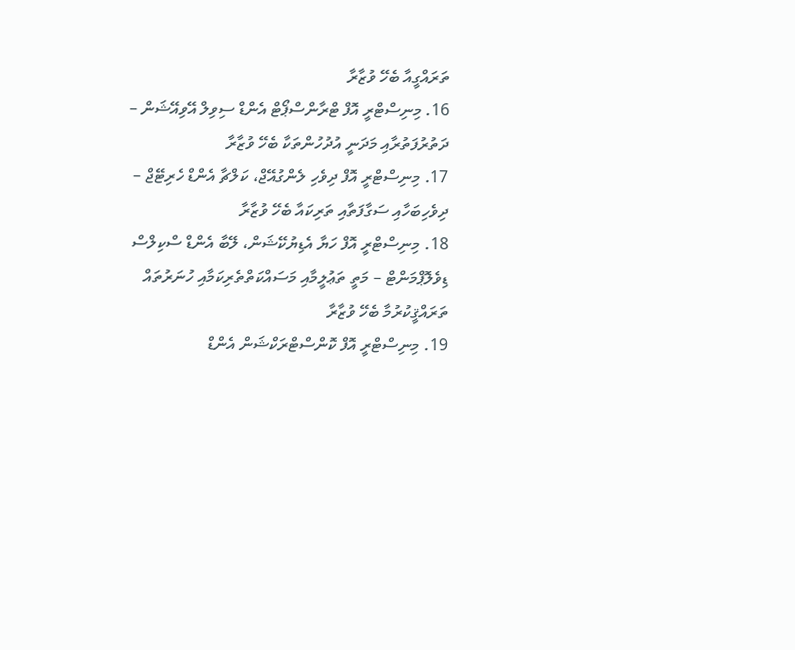ތަރައްގީއާ ބެހޭ ވުޒާރާ
16. މިނިސްޓްރީ އޮފް ޓްރާންސްޕޯޓް އެންޑް ސިވިލް އޭވިއޭޝަން – ދަތުރުފަތުރާއި މަދަނީ އުދުހުންތަކާ ބެހޭ ވުޒާރާ
17. މިނިސްޓްރީ އޮފް ދިވެހި ލެންގުއޭޖް، ކަލްޗާ އެންޑް ހެރިޓޭޖް – ދިވެހިބަހާއި ސަގާފަތާއި ތަރިކައާ ބެހޭ ވުޒާރާ
18. މިނިސްޓްރީ އޮފް ހަޔާ އެޑިޔުކޭޝަން، ލޭބާ އެންޑް ސްކިލްސް ޑިވެލޮޕްމަންޓް – މަތީ ތަޢުލީމާއި މަސައްކަތްތެރިކަމާއި ހުނަރުތައް ތަރައްޤީކުރުމާ ބެހޭ ވުޒާރާ
19. މިނިސްޓްރީ އޮފް ކޮންސްޓްރަކްޝަން އެންޑް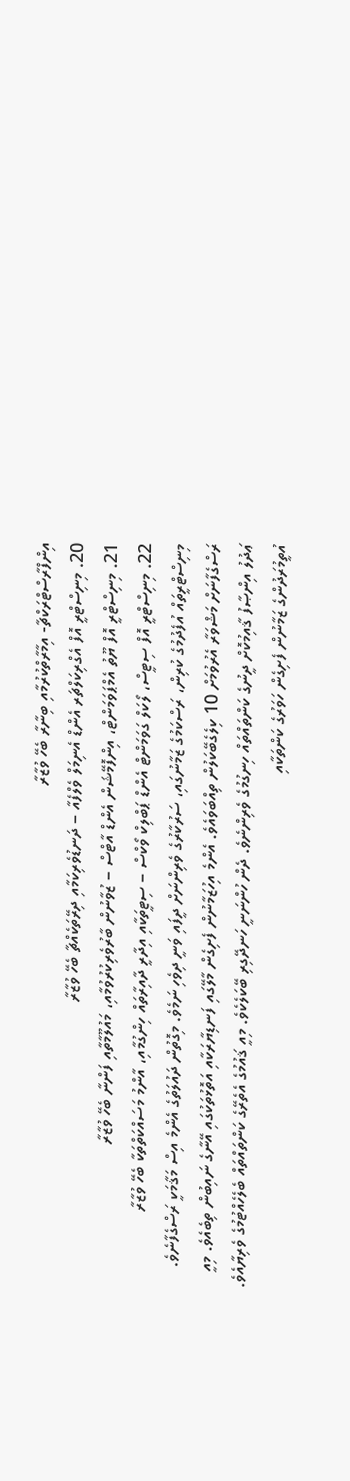އިންފްރާސްޓްރަކްޗާ- އިމާރާތްކުރުމާއި ބިނާރާ ބެހޭ ވުޒާރާ
20. މިނިސްޓްރީ އޮފް އެގްރިކަލްޗަރ އެންޑް އެނިމަލް ވެލްފެއާ – ދަނޑުވެރިކަމާއި ދިރޭތަކެއްޗާ ބެހޭ ވުޒާރާ
21. މިނިސްޓްރީ އޮފް ޔޫތު އެމްޕަވަމަންޓް، އިންފޮމޭޝަން އެންޑް އާޓްސް – ޒުވާނުން ބާރުވެރިކުރުވުމާއި، މައުލޫމާތާއި ފަންނާ ބެހޭ ވުޒާރާ
22. މިނިސްޓްރީ އޮފް ސިޓީސް، ލޯކަލް ގަވަމަންޓް އެންޑް ޕަބްލިކް ވޯކްސް – ސިޓީތަކާއި އިދާރީ ދާއިރާތައް ހިންގުމާއި، އާންމު މަސައްކަތްތަކާ ބެހޭ ވުޒާރާ
މިނިސްޓްރީތައް އުފެދުމުގެ ކުރިން، ރަސްކަމުގެ ޒަމާނުގައި، ސަރުކާރުގެ ވެރިންނަށް ދީފައި ވަނީ ދިވެހި ނަމެވެ. މިގޮތުން ދައުލަތުގެ އެންމެ އިސް މަޤާމަކީ ރަސްގެފާނެވެ. ރަސްގެފާނަށް މަޝްވަރާ އެރުވުމަށް 10 ކިލެގެބޭކަލުން ތިއްބަވައެވެ. އެންމެ އިހުޒަމާނުން ފެށިގެން މާލޭގައި ފަނޑިޔާރަކާއި އަތޮޅުތަކުގައި އޭނާގެ ނައިބުން ތިބެއެވެ. މިއީ ޢަދުލު އިންޞާފު ޤާއިމުކޮށް ދީނުގެ ކަންތައްތައް ހިނގުމުގެ ވެރިންނެވެ. ދެން ހުންނަނީ ހަނދޭގިރި ބޭކަލެކެވެ. މިއީ ޤައުމުގެ އެތެރޭގެ ކަންތައްތައް ބެލެހެއްޓުމުގެ ވެރިޔާއެވެ. އުތީމުރަދުންގެ ޒަމާނުން ފެށިގެން ހަވަރުގެ ކަންތަކާއި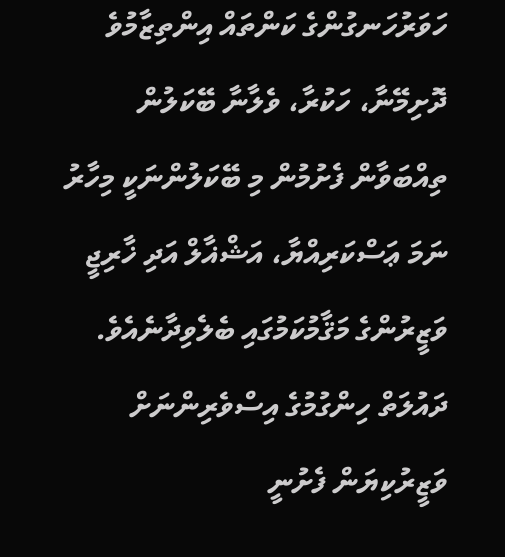ހަވަރުހަނގުންގެ ކަންތައް އިންތިޒާމުވެ ދޮށިމޭނާ، ހަކުރާ، ވެލާނާ ބޭކަލުން ތިއްބަވާން ފެށުމުން މި ބޭކަލުންނަކީ މިހާރު ނަމަ ޢަސްކަރިއްޔާ، އަޝްޣާލް އަދި ޚާރިޖީ ވަޒީރުންގެ މަޤާމުކަމުގައި ބެލެވިދާނެއެވެ.
ދައުލަތް ހިންގުމުގެ އިސްވެރިންނަށް ވަޒީރުކިޔަން ފެށުނީ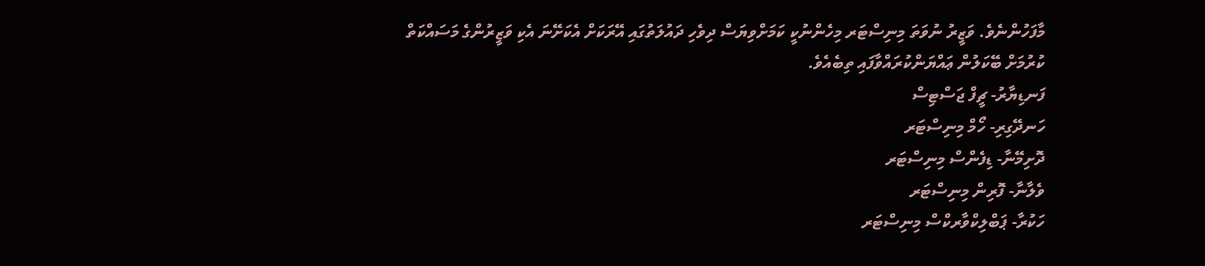މާފަހުންނެވެ. ވަޒީރު ނުވަތަ މިނިސްޓަރ މިހެންނުކީ ކަމަށްވިޔަސް ދިވެހި ދައުލަތުގައި އޭރަކަށް އެކަށޭނަ އެކި ވަޒީރުންގެ މަސައްކަތް ކުރުމަށް ބޭކަލުން ޢައްޔަންކުރައްވާފައި ތިބެއެވެ.
ފަނޑިޔާރު- ޗީފް ޖަސްޓިސް
ހަނދޭގިރި- ހޯމް މިނިސްޓަރ
ދޮށިމޭނާ- ޑިފެންސް މިނިސްޓަރ
ވެލާނާ- ފޮރިން މިނިސްޓަރ
ހަކުރާ- ޕަބްލިކްވާރކްސް މިނިސްޓަރ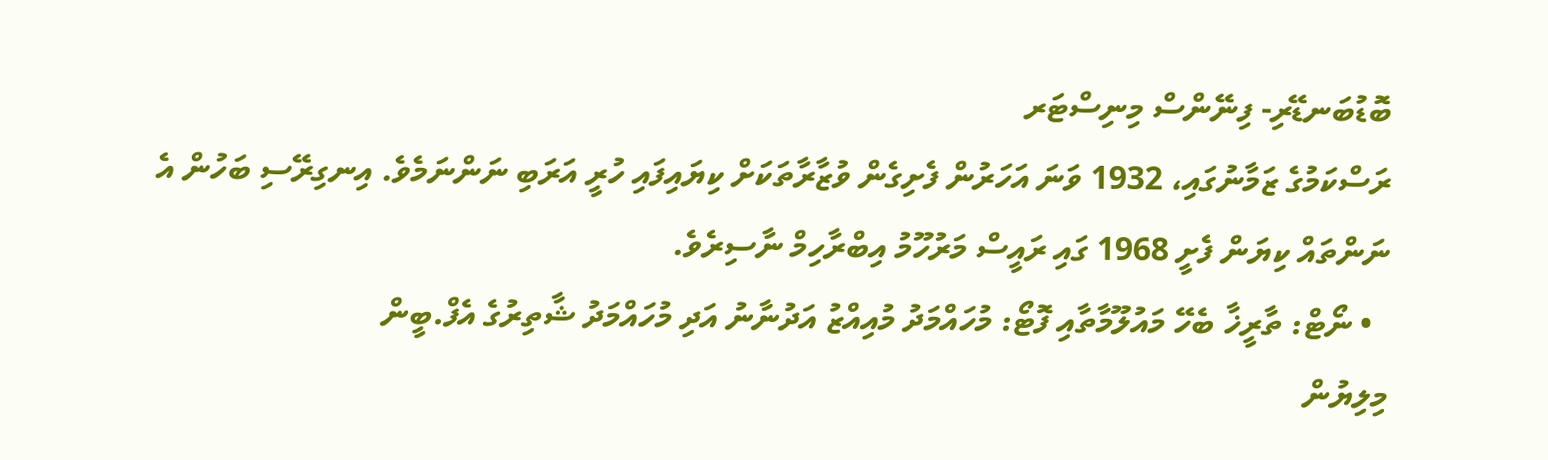ބޮޑުބަނޑޭރި- ފިނޭންސް މިނިސްޓަރ
ރަސްކަމުގެ ޒަމާނުގައި، 1932 ވަނަ އަހަރުން ފެށިގެން ވުޒާރާތަކަށް ކިޔައިފައި ހުރީ އަރަބި ނަންނަމެވެ. އިނގިރޭސި ބަހުން އެ ނަންތައް ކިޔަން ފެށީ 1968 ގައި ރައީސް މަރުހޫމު އިބްރާހިމް ނާސިރެވެ.
  • ނޯޓް: ތާރީޚާ ބެހޭ މައުލޫމާތާއި ފޮޓޯ: މުހައްމަދު މުއިއްޒު އަދުނާނު އަދި މުހައްމަދު ޝާތިރުގެ އެފް.ބީން
މިލިޔުން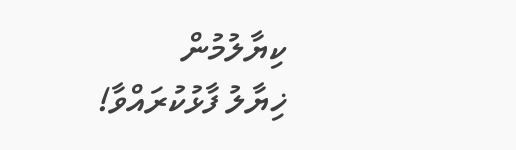ކިޔާލުމުން
ޚިޔާލު ފާޅުކުރައްވާ!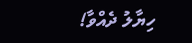ހިޔާލު ދެއްވާ!